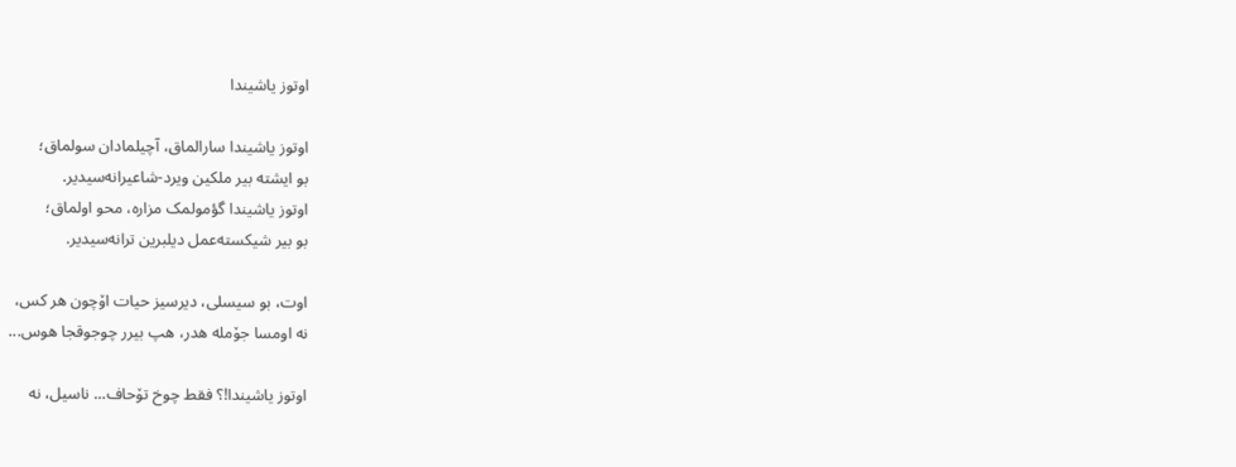اوتوز یاشیندا

اوتوز یاشیندا سارالماق، آچیلمادان سولماق؛
بو ایشته بیر ملکین ویرد-شاعیرانه‌‌سیدیر.
اوتوز یاشیندا گؤمولمک مزاره، محو اولماق؛
بو بیر شیکسته‌عمل دیلبرین ترانه‌‌سیدیر.

اوت، بو سیسلی، دیرسیز حیات اۆچون هر کس،
نه اومسا ج‍ۆمله هدر، هپ بیرر چوجوقجا هوس...

اوتوز یاشیندا!؟ فقط چوخ تۆحاف... ناسیل، نه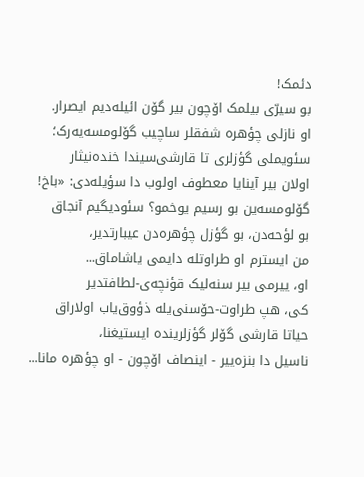دئمک!
بو سیرّی بیلمک اۆچون بیر گۆن ائیله‌دیم ایصرار.
او نازلی چؤهره شفقلر ساچیب گۆلومسه‌یه‌رک؛
سئویملی گؤزلری تا قارشی‌سیندا خنده‌نیثار
اولان بیر آینایا معطوف اولوب دا سؤیله‌دی: «باخ!
گۆلومسه‌ین بو رسیم یوخمو؟ سئودیگیم آنجاق
بو لؤحه‌دن، بو گؤزل چؤهره‌دن عیبارتدیر،
من ایسترم او طراوتله دایمی یاشاماق...
او، ییرمی بیر سنه‌لیک قؤنچه‌ی-لطافتدیر
کی، هپ طراوت-حۆسنی‌یله ذؤوق‌یاب اولاراق
حیاتا قارشی گۆلر گؤزلرینده ایستیغنا،
ناسیل دا بنزه‌ییر - اینصاف اۆچون - او چؤهره مانا...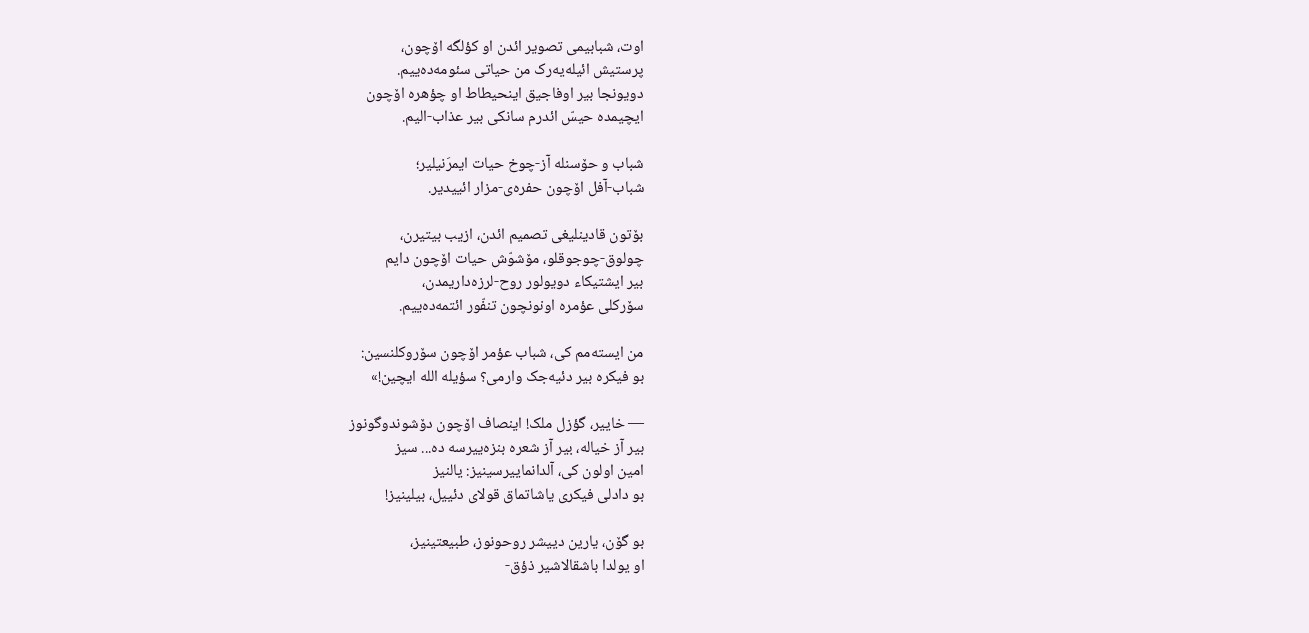اوت، شبابیمی تصویر ائدن او کؤلگه اۆچون،
پرستیش ائیله‌یه‌رک من حیاتی سئومه‌ده‌ییم.
دویونجا بیر اوفاجیق اینحیطاط او چؤهره اۆچون
ایچیمده حیسّ ائدرم سانکی بیر عذاب-الیم.

شباب و حۆسنله آز-چوخ حیات ایمرَنیلیر؛
شباب-آفل اۆچون حفره‌ی-مزار ائییدیر.

بۆتون قادینلیغی تصمیم ائدن، ازیب بیتیرن،
چولوق-چوجوقلو، مۆشوّش حیات اۆچون دایم
بیر ایشتیکاء دویولور روح-لرزه‌داریمدن،
سۆرکلی عؤمره اونونچون تنفّور ائتمه‌ده‌ییم.

من ایسته‌مم کی، شباب عؤمر اۆچون سۆروکلنسین:
بو فیکره بیر دئیه‌جک وارمی؟ سؤیله الله ایچین!»

— خاییر، گؤزل ملک! اینصاف اۆچون دۆشوندوگونوز
بیر آز خیاله، بیر آز شعره بنزه‌ییرسه ده... سیز
امین اولون کی، آلدانماییرسینیز: یالنیز
بو دادلی فیکری یاشاتماق قولای دئییل، بیلینیز!

بو گۆن، یارین دییشر روحونوز، طبیعتینیز،
او یولدا باشقالاشیر ذؤق-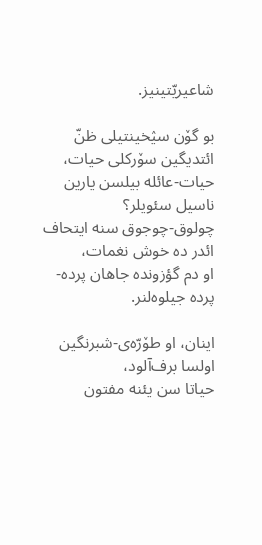شاعیریّتینیز.

بو گۆن سؽخینتیلی ظنّ ائتدیگین سۆرکلی حیات،
حیات-عائله بیلسن یارین ناسیل سئویلر؟
چولوق-چوجوق سنه ایتحاف ائدر ده خوش نغمات،
او دم گؤزونده جاهان پرده-پرده جیلوه‌لنر.

اینان، او طۆرّه‌ی-شبرنگین اولسا برف‌آلود،
حیاتا سن یئنه مفتون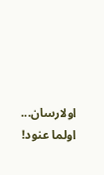اولارسان... اولما عنود!